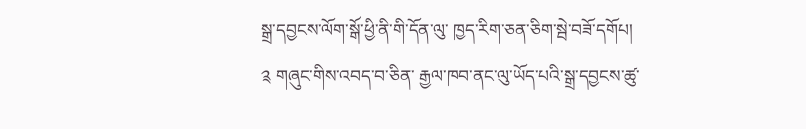སྒྲ་དབྱངས་ལོག་སྒོ་ཕྱི་ནི་གི་དོན་ལུ་ ཁྱད་རིག་ཅན་ཅིག་སྦེ་བཟོ་དགོཔ།
༉ གཞུང་གིས་འབད་བ་ཅིན་ རྒྱལ་ཁབ་ནང་ལུ་ཡོད་པའི་སྒྲ་དབྱངས་ཚུ་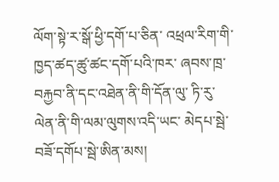ལོག་སྟེ་ར་སྒོ་ཕྱི་དགོ་པ་ཅིན་ འཕྲལ་རིག་གི་ཁྱད་ཚད་ཚུ་ཚང་དགོ་པའི་ཁར་ ཞབས་ཁྲ་བརྐྱབ་ནི་དང་འཐེན་ནི་གི་དོན་ལུ་ ཏི་རུ་ལེན་ནི་གི་ལམ་ལུགས་འདི་ཡང་ མེདཔ་སྦེ་བཟོ་དགོཔ་སྦེ་ཨིན་མས།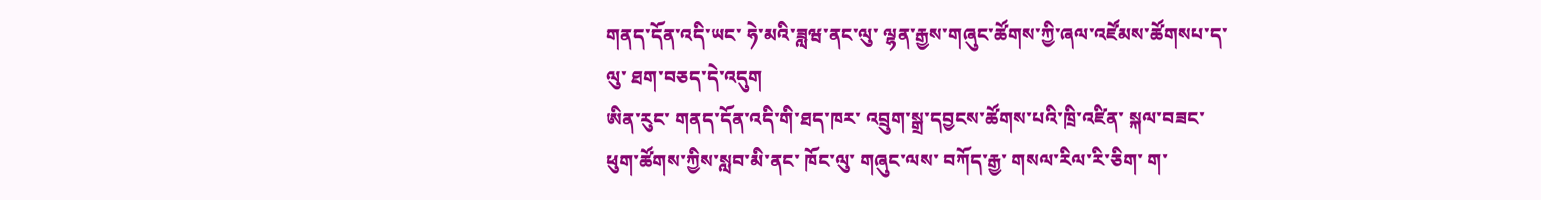གནད་དོན་འདི་ཡང་ ཧེ་མའི་ཟླཝ་ནང་ལུ་ ལྷན་རྒྱས་གཞུང་ཚོགས་ཀྱི་ཞལ་འཛོམས་ཚོགསཔ་ད་ལུ་ ཐག་བཅད་དེ་འདུག
ཨིན་རུང་ གནད་དོན་འདི་གི་ཐད་ཁར་ འབྲུག་སྒྲ་དབྱངས་ཚོགས་པའི་ཁྲི་འཛིན་ སྐལ་བཟང་ཕུག་ཚོགས་ཀྱིས་སླབ་མི་ནང་ ཁོང་ལུ་ གཞུང་ལས་ བཀོད་རྒྱ་ གསལ་རིལ་རི་ཅིག་ ག་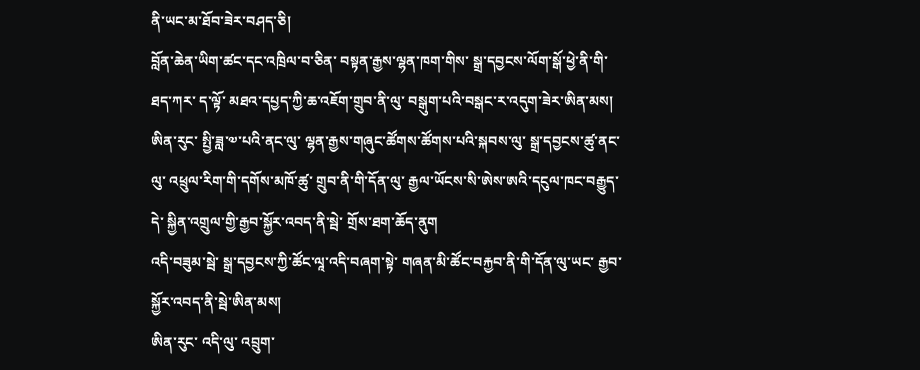ནི་ཡང་མ་ཐོབ་ཟེར་བཤད་ཅི།
བློན་ཆེན་ཡིག་ཚང་དང་འཁྲིལ་བ་ཅིན་ བསྟན་རྒྱས་ལྷན་ཁག་གིས་ སྒྲ་དབྱངས་ལོག་སྒོ་ཕྱེ་ནི་གི་ཐད་ཀར་ ད་ལྟོ་ མཐའ་དཔྱད་ཀྱི་ཆ་འཇོག་གྲུབ་ནི་ལུ་ བསྒུག་པའི་བསྒང་ར་འདུག་ཟེར་ཨིན་མས།
ཨིན་རུང་ སྤྱི་ཟླ་༧་པའི་ནང་ལུ་ ལྷན་རྒྱས་གཞུང་ཚོགས་ཚོགས་པའི་སྐབས་ལུ་ སྒྲ་དབྱངས་ཚུ་ནང་ལུ་ འཕྲུལ་རིག་གི་དགོས་མཁོ་ཚུ་ གྲུབ་ནི་གི་དོན་ལུ་ རྒྱལ་ཡོངས་སི་ཨེས་ཨའི་དངུལ་ཁང་བརྒྱུད་དེ་ སྐྱིན་འགྲུལ་གྱི་རྒྱབ་སྐྱོར་འབད་ནི་སྦེ་ གྲོས་ཐག་ཆོད་ནུག
འདི་བཟུམ་སྦེ་ སྒྲ་དབྱངས་ཀྱི་ཚོང་ལཱ་འདི་བཞག་སྟེ་ གཞན་མི་ཚོང་བརྐྱབ་ནི་གི་དོན་ལུ་ཡང་ རྒྱབ་སྐྱོར་འབད་ནི་སྦེ་ཨིན་མས།
ཨིན་རུང་ འདི་ལུ་ འབྲུག་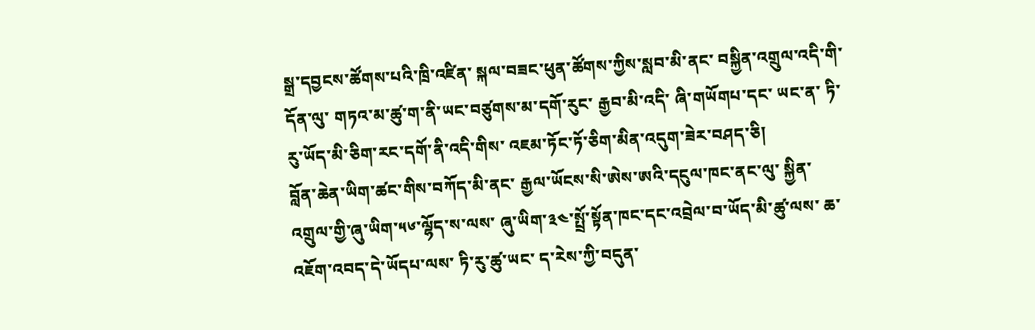སྒྲ་དབྱངས་ཚོགས་པའི་ཁྲི་འཛིན་ སྐལ་བཟང་ཕུན་ཚོགས་ཀྱིས་སླབ་མི་ནང་ བསྐྱིན་འགྲུལ་འདི་གི་དོན་ལུ་ གཏའ་མ་ཚུ་ག་ནི་ཡང་བཙུགས་མ་དགོ་རུང་ རྒྱབ་མི་འདི་ ཞི་གཡོགཔ་དང་ ཡང་ན་ ཏི་རུ་ཡོད་མི་ཅིག་རང་དགོ་ནི་འདི་གིས་ འཇམ་ཏོང་ཏོ་ཅིག་མིན་འདུག་ཟེར་བཤད་ཅི།
བློན་ཆེན་ཡིག་ཚང་གིས་བཀོད་མི་ནང་ རྒྱལ་ཡོངས་སི་ཨེས་ཨའི་དངུལ་ཁང་ནང་ལུ་ སྐྱིན་འགྲུལ་གྱི་ཞུ་ཡིག་༥༦་ལྷོད་ས་ལས་ ཞུ་ཡིག་༣༤་སྤྲོ་སྟོན་ཁང་དང་འབྲེལ་བ་ཡོད་མི་ཚུ་ལས་ ཆ་འཇོག་འབད་དེ་ཡོདཔ་ལས་ ཏི་རུ་ཚུ་ཡང་ ད་རེས་ཀྱི་བདུན་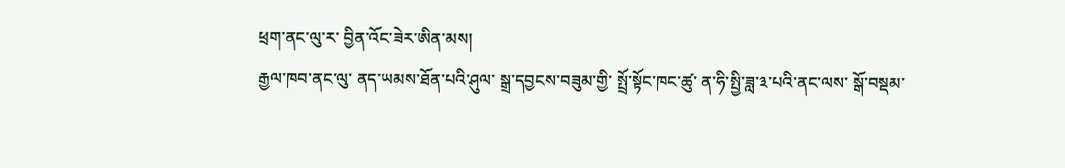ཕྲག་ནང་ལུ་ར་ བྱིན་འོང་ཟེར་ཨིན་མས།
རྒྱལ་ཁབ་ནང་ལུ་ ནད་ཡམས་ཐོན་པའི་ཤུལ་ སྒྲ་དབྱངས་བཟུམ་གྱི་ སྤྲོ་སྟོང་ཁང་ཚུ་ ན་ཧི་སྤྱི་ཟླ་༣་པའི་ནང་ལས་ སྒོ་བསྡམ་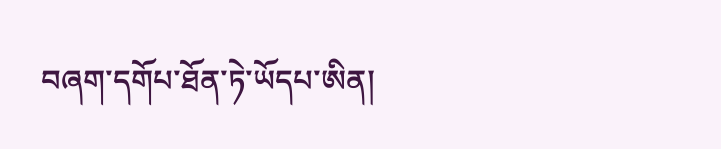བཞག་དགོཔ་ཐོན་ཏེ་ཡོདཔ་ཨིན།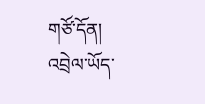གཙོ་དོན།
འབྲེལ་ཡོད་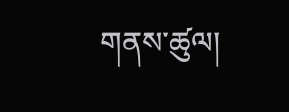གནས་ཚུལ།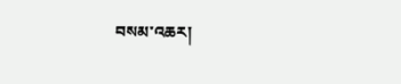བསམ་འཆར།